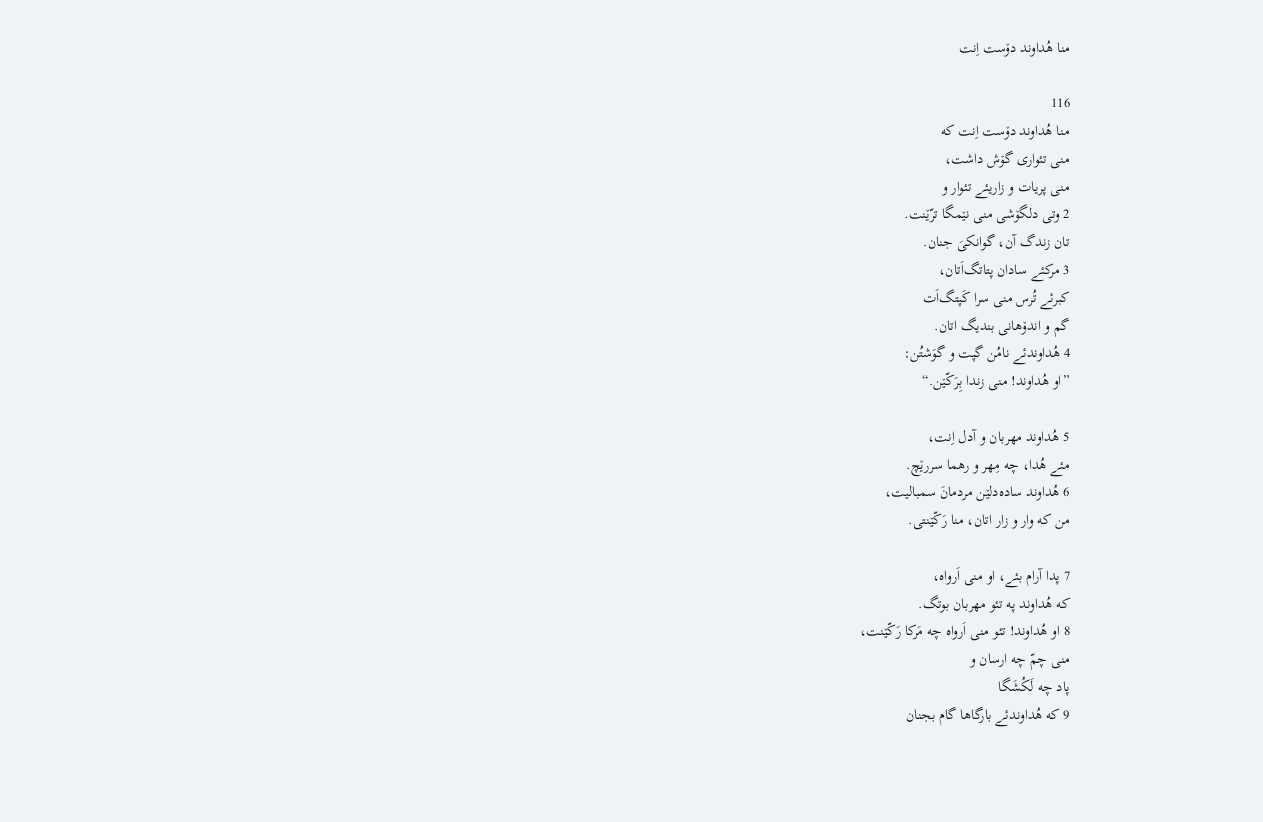منا هُداوند دۆست اِنت

116
منا هُداوند دۆست اِنت که
منی تئواری گۆش داشت،
منی پریات و زاریئے تئوار و
2 وتی دلگۆشی منی نێمگا ترّێنت.
تان زندگ آن، گوانکیَ جنان.
3 مرکئے سادان پتاتگ‌اَتان،
کبرئے تُرس منی سرا کَپتگ‌اَت
گم و اندۆهانی بندیگ اتان.
4 هُداوندئے نامُن گپت و گوَشتُن:
”او هُداوند! منی زندا بِرَکّێن.“

5 هُداوند مهربان و آدل اِنت،
مئے هُدا، چه مِهر و رهما سررێچ.
6 هُداوند ساده‌دلێن مردمانَ سمبالیت،
من که وار و زار اتان، منا رَکّێنتی.

7 پدا آرام بئے، او منی اَرواه،
که هُداوند په تئو مهربان بوتگ.
8 او هُداوند! تئو منی اَرواه چه مَرکا رَکّێنت،
منی چمّ چه ارسان و
پاد چه لَکُشَگا
9 که هُداوندئے بارگاها گام بجنان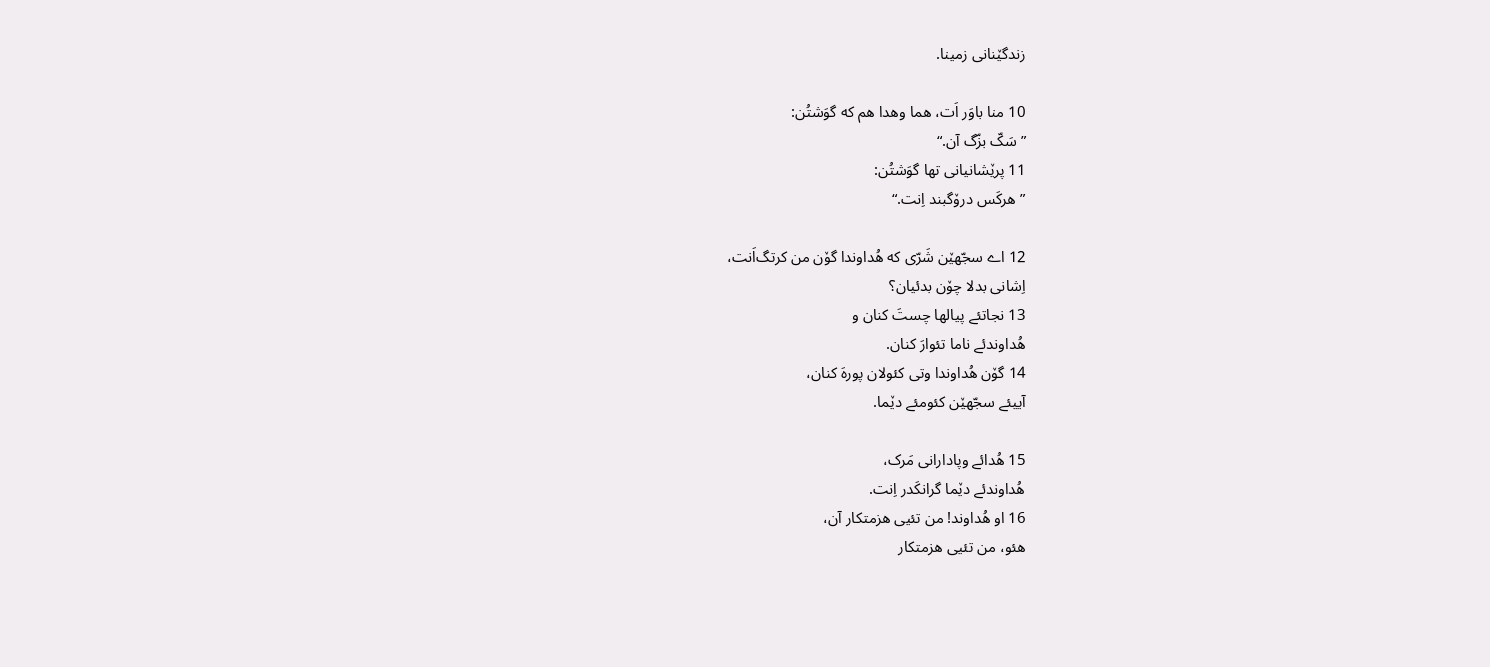زندگێنانی زمینا.

10 منا باوَر اَت، هما وهدا هم که گوَشتُن:
”سَکّ بزّگ آن.“
11 پرێشانیانی تها گوَشتُن:
”هرکَس درۆگبند اِنت.“

12 اے سجّهێن شَرّی که هُداوندا گۆن من کرتگ‌اَنت،
اِشانی بدلا چۆن بدئیان؟
13 نجاتئے پیالها چستَ کنان و
هُداوندئے ناما تئوارَ کنان.
14 گۆن هُداوندا وتی کئولان پورهَ کنان،
آییئے سجّهێن کئومئے دێما.

15 هُدائے وپادارانی مَرک،
هُداوندئے دێما گرانکَدر اِنت.
16 او هُداوند! من تئیی هزمتکار آن،
هئو، من تئیی هزمتکار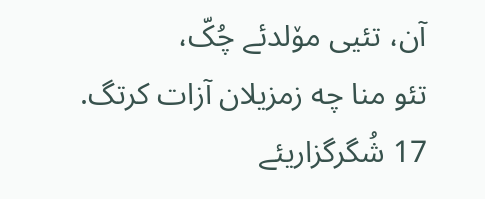آن، تئیی مۆلدئے چُکّ،
تئو منا چه زمزیلان آزات کرتگ.
17 شُگرگزاریئے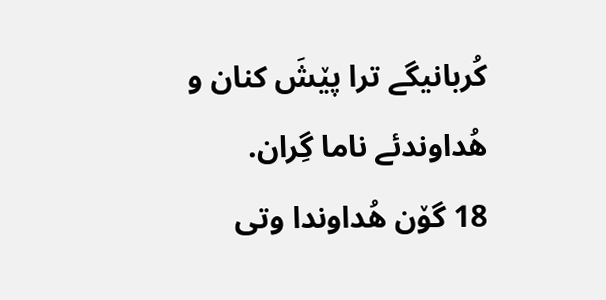کُربانیگے ترا پێشَ کنان و
هُداوندئے ناما گِران.
18 گۆن هُداوندا وتی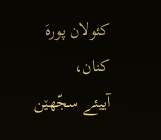کئولان پورهَ کنان،
آییئے سجّهێن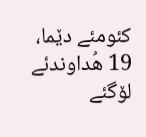کئومئے دێما،
19 هُداوندئے لۆگئے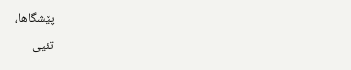پێشگاها،
تئیی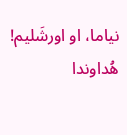نیاما، او اورشَلیم!
هُداوندا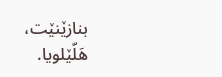بنازێنێت، هَلّێلویا.